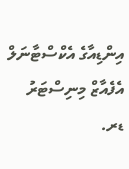އިންޑިއާގެ އެކްސްޓާނަލް އެފެއާޒް މިނިސްޓަރު ޑރ.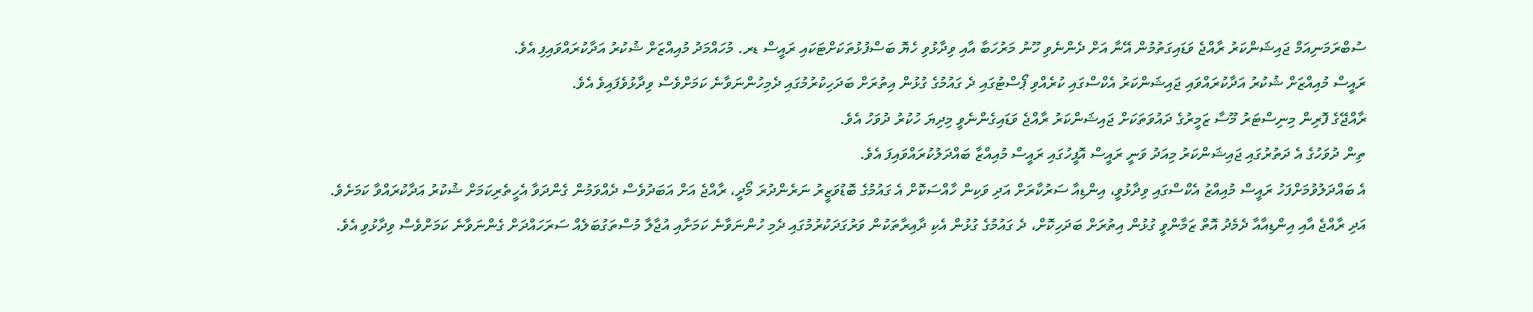ސުބްރަމަނިއަމް ޖައިޝަންކަރު ރާއްޖެ ވަޑައިގަތުމުން އޭނާ އަށް ދެންނެވި ހޫނު މަރުހަބާ އާއި ވިދާޅުވި ހެޔޮ ބަސްފުޅުތަކަށްޓަކައި ރައީސް ޑރ. މުހައްމަދު މުއިއްޒަށް ޝުކުރު އަދާކުރައްވައިފި އެވެ.
ރައީސް މުއިއްޒަށް ޝުކުރު އަދާކުރައްވައި ޖައިޝަންކަރު އެކްސްގައި ކުރެއްވި ޕޯސްޓުގައި ދެ ގައުމުގެ ގުޅުން އިތުރަށް ބަދަހިކުރުމުގައި ދެމިހުންނަވާނެ ކަމަށްވެސް ވިދާޅުވެފައިވެ އެވެ.
ރާއްޖޭގެ ފޮރިން މިނިސްޓަރު މޫސާ ޒަމީރުގެ ދައުވަތަކަށް ޖައިޝަންކަރު ރާއްޖެ ވަޑައިގެންނެވީ މިދިޔަ ހުކުރު ދުވަހު އެވެ.
ތިން ދުވަހުގެ އެ ދަތުރުގައި ޖައިޝަންކަރު މިއަދު ވަނީ ރައީސް އޮފީހުގައި ރައީސް މުއިއްޒާ ބައްދަލުކުރައްވައިފަ އެވެ.
އެ ބައްދަލުވުމަށްފަހު ރައީސް މުއިއްޒު އެކްސްގައި ވިދާޅުވީ، އިންޑިއާ ސަރުކާރަށް އަދި ވަކިން ހާއްސަކޮށް އެ ގައުމުގެ ބޮޑުވަޒީރު ނަރެންދުރަ މޯދީ، ރާއްޖެ އަށް އަބަދުވެސް ދެއްވަމުން ގެންދަވާ އެހީތެރިކަމަށް ޝުކުރު އަދާކުރައްވާ ކަމަށެވެ.
އަދި ރާއްޖެ އާއި އިންޑިއާއާ ދެމެދު އޮތް ޒަމާންވީ ގުޅުން އިތުރަށް ބަދަހިކޮށް، ދެ ގައުމުގެ ގުޅުން އެކި ދާއިރާތަކުން ވަރުގަދަކުރުމުގައި ދެމި ހުންނަވާނެ ކަމަށާއި އުޖާލާ މުސްތަގުބަލެއް ސަރަހައްދަށް ގެންނަވާނެ ކަމަށްވެސް ވިދާޅުވި އެވެ.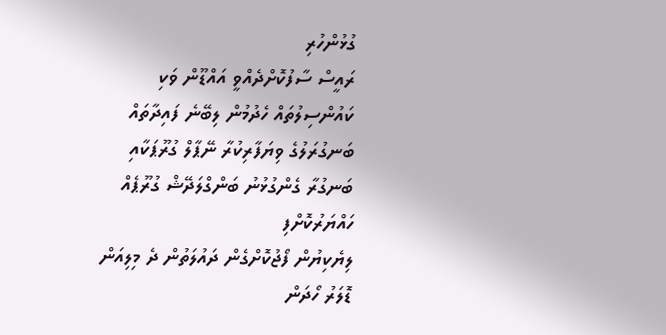ގުޅުންހުރި
ރައީސް ސާފުކޮށްދެއްވީ އައްޑޫން ވަކި ކައުންސިލުތައް ހެދުމުން ލިބޭނެ ފައިދާތައް
ބަނގުރަލުގެ ވިޔަފާރިކުރާ ނޭޕާލް ގުރޫޕަކާއި ބަނގުރާ ގެންގުޅުނު ބަންގްލަދޭޝް ގުރޫޕެއް ހައްޔަރުކޮށްފި
ލިޔެކިޔުން ފޯޖުކޮށްގެން ދައުލަތުން ދެ މިލިއަން ޑޮލަރު ހޯދަން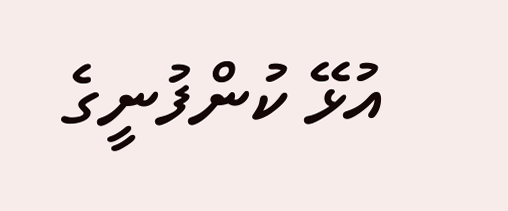އުޅޭ ކުންފުނީގެ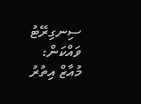ސިނގިރޭޓު ވައްކަން: މުއާޒް އިތުރު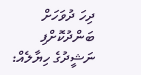ދިހަ ދުވަހަށް ބަންދުކޮށްފި
ނަޝީދުގެ ހިޔާލެއް: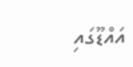އައްޑޫގައި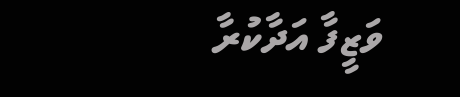ވަޒީފާ އަދާކުރާ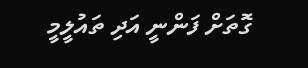ގޮތަށް ފަންނީ އަދި ތައުލީމީ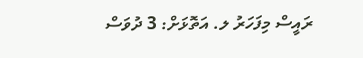ރައީސް މިފަހަރު ލ. އަތޮޅަށް: 3 ދުވަސް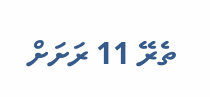ތެރޭ 11 ރަށަށް